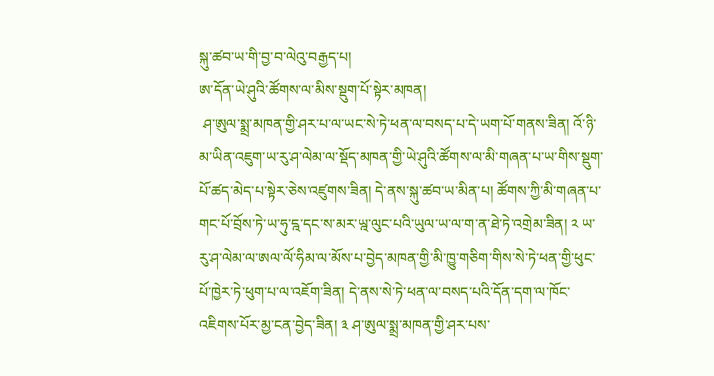སྐུ་ཚབ་ཡ་གི་བྱ་བ་ལེའུ་བརྒྱད་པ།
ཨ་དོན་ཡེ་ཤུའི་ཚོགས་ལ་མིས་སྡུག་པོ་སྟེར་མཁན།
 ཤ་ཨུལ་སྨྲ་མཁན་གྱི་ཤར་པ་ལ་ཡང་སེ་ཏེ་ཕན་ལ་བསད་པ་དེ་ཡག་པོ་གནས་ཟིན། འོ་ཉི་མ་ཡིན་འཇུག་ཡ་རུ་ཤ་ལེམ་ལ་སྡོད་མཁན་གྱི་ཡེ་ཤུའི་ཚོགས་ལ་མི་གཞན་པ་ཡ་གིས་སྡུག་པོ་ཚད་མེད་པ་སྟེར་ཅེས་འཛུགས་ཟིན། དེ་ནས་སྐུ་ཚབ་ཡ་མིན་པ། ཚོགས་ཀྱི་མི་གཞན་པ་གང་པོ་བྲོས་ཏེ་ཡ་ཧུ་དྰ་དང་ས་མར་ཡྰ་ལུང་པའི་ཡུལ་ཡ་ལ་ག་ན་ཐེ་ཏེ་འགྲེམ་ཟིན། ༢ ཡ་རུ་ཤ་ལེམ་ལ་ཨལ་ལོ་ཧིམ་ལ་མོས་པ་བྱེད་མཁན་གྱི་མི་ཁྱུ་གཅིག་གིས་སེ་ཏེ་ཕན་གྱི་ཕུང་པོ་ཁྱེར་ཏེ་ཕུག་པ་ལ་འཇོག་ཟིན། དེ་ནས་སེ་ཏེ་ཕན་ལ་བསད་པའི་དོན་དག་ལ་ཁོང་འཇིགས་པོར་མྱ་ངན་བྱེད་ཟིན། ༣ ཤ་ཨུལ་སྨྲ་མཁན་གྱི་ཤར་པས་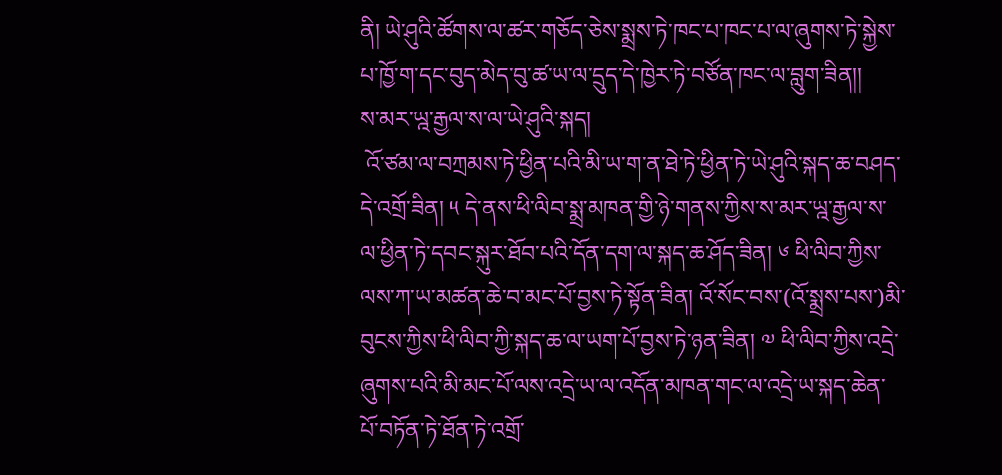ནི། ཡེ་ཤུའི་ཚོགས་ལ་ཚར་གཅོད་ཅེས་སྨྲས་ཏེ་ཁང་པ་ཁང་པ་ལ་ཞུགས་ཏེ་སྐྱེས་པ་ཁྱོ་ག་དང་བུད་མེད་བུ་ཚ་ཡ་ལ་དྲུད་དེ་ཁྱེར་ཏེ་བཙོན་ཁང་ལ་བླུག་ཟིན།།
ས་མར་ཡྰ་རྒྱལ་ས་ལ་ཡེ་ཤུའི་སྐད།
 འོ་ཙམ་ལ་བཀྲམས་ཏེ་ཕྱིན་པའི་མི་ཡ་ག་ན་ཐེ་ཏེ་ཕྱིན་ཏེ་ཡེ་ཤུའི་སྐད་ཆ་བཤད་དེ་འགྲོ་ཟིན། ༥ དེ་ནས་ཕི་ལིབ་སྨྲ་མཁན་གྱི་ཉེ་གནས་ཀྱིས་ས་མར་ཡྰ་རྒྱལ་ས་ལ་ཕྱིན་ཏེ་དབང་སྐུར་ཐོབ་པའི་དོན་དག་ལ་སྐད་ཆ་ཤོད་ཟིན། ༦ ཕི་ལིབ་ཀྱིས་ལས་ཀ་ཡ་མཚན་ཆེ་བ་མང་པོ་བྱས་ཏེ་སྟོན་ཟིན། འོ་སོང་བས་(འོ་སྨྲས་པས་)མི་བུངས་ཀྱིས་ཕི་ལིབ་ཀྱི་སྐད་ཆ་ལ་ཡག་པོ་བྱས་ཏེ་ཉན་ཟིན། ༧ ཕི་ལིབ་ཀྱིས་འདྲེ་ཞུགས་པའི་མི་མང་པོ་ལས་འདྲེ་ཡ་ལ་འདོན་མཁན་གང་ལ་འདྲེ་ཡ་སྐད་ཆེན་པོ་བཏོན་ཏེ་ཐོན་ཏེ་འགྲོ་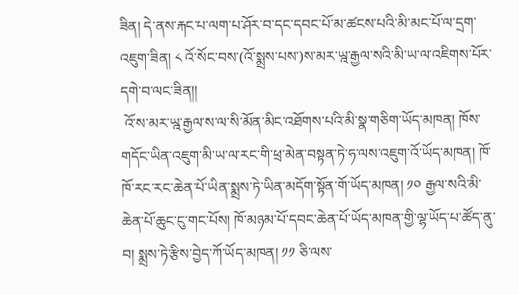ཟིན། དེ་ནས་རྐང་པ་ལག་པ་ཤོར་བ་དང་དབང་པོ་མ་ཚངས་པའི་མི་མང་པོ་ལ་དྲག་འཇུག་ཟིན། ༨ འོ་སོང་བས་(འོ་སྨྲས་པས་)ས་མར་ཡྰ་རྒྱལ་སའི་མི་ཡ་ལ་འཇིགས་པོར་དགེ་བ་ལང་ཟིན།།
 འོ་ས་མར་ཡྰ་རྒྱལ་ས་ལ་སི་མོན་མིང་འཐོགས་པའི་མི་སྣ་གཅིག་ཡོད་མཁན། ཁོས་གདོང་ཡིན་འཇུག་མི་ཡ་ལ་རང་གི་ཕྲ་མེན་བསྟན་ཏེ་ཧ་ལས་འཇུག་འོ་ཡོད་མཁན། ཁོ་ཁོ་རང་རང་ཆེན་པོ་ཡིན་སྨྲས་ཏེ་ཡིན་མདོག་སྟོན་གོ་ཡོད་མཁན། ༡༠ རྒྱལ་སའི་མི་ཆེན་པོ་ཆུང་ངུ་གང་པོས། ཁོ་མཉམ་པོ་དབང་ཆེན་པོ་ཡོད་མཁན་གྱི་ལྷ་ཡོད་པ་ཚོད་ནུ་བ། སྨྲས་ཏེ་རྩིས་བྱེད་ཀོ་ཡོད་མཁན། ༡༡ ཅི་ལས་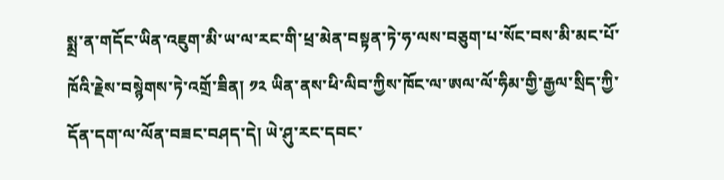སྨྲ་ན་གདོང་ཡིན་འཇུག་མི་ཡ་ལ་རང་གི་ཕྲ་མེན་བསྟན་ཏེ་ཧ་ལས་བཅུག་པ་སོང་བས་མི་མང་པོ་ཁོའི་རྗེས་བསྙེགས་ཏེ་འགྲོ་ཟིན། ༡༢ ཡིན་ནས་ཕི་ལིབ་ཀྱིས་ཁོང་ལ་ཨལ་ལོ་ཧིམ་གྱི་རྒྱལ་སྲིད་ཀྱི་དོན་དག་ལ་ལོན་བཟང་བཤད་དེ། ཡེ་ཤུ་རང་དབང་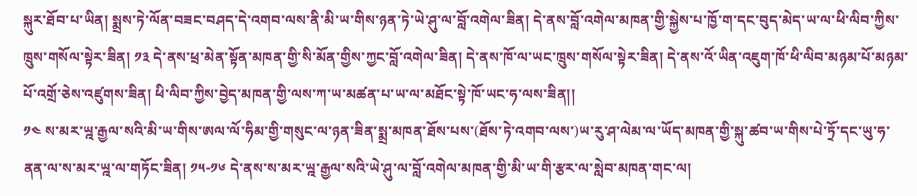སྐུར་ཐོབ་པ་ཡིན། སྨྲས་ཏེ་ལོན་བཟང་བཤད་དེ་འགབ་ལས་ནི་མི་ཡ་གིས་ཉན་ཏེ་ཡེ་ཤུ་ལ་བློ་འགེལ་ཟིན། དེ་ནས་བློ་འགེལ་མཁན་གྱི་སྐྱེས་པ་ཁྱོ་ག་དང་བུད་མེད་ཡ་ལ་ཕི་ལིབ་ཀྱིས་ཁྲུས་གསོལ་སྟེར་ཟིན། ༡༣ དེ་ནས་ཕྲ་མེན་སྟོན་མཁན་གྱི་སི་མོན་གྱིས་ཀྱང་བློ་འགེལ་ཟིན། དེ་ནས་ཁོ་ལ་ཡང་ཁྲུས་གསོལ་སྟེར་ཟིན། དེ་ནས་འོ་ཡིན་འཇུག་ཁོ་ཕི་ལིབ་མཉམ་པོ་མཉམ་པོ་འགྲོ་ཅེས་འཛུགས་ཟིན། ཕི་ལིབ་ཀྱིས་བྱེད་མཁན་གྱི་ལས་ཀ་ཡ་མཚན་པ་ཡ་ལ་མཐོང་སྟེ་ཁོ་ཡང་ཧ་ལས་ཟིན།།
༡༤ ས་མར་ཡྰ་རྒྱལ་སའི་མི་ཡ་གིས་ཨལ་ལོ་ཧིམ་གྱི་གསུང་ལ་ཉན་ཟིན་སྨྲ་མཁན་ཐོས་པས་(ཐོས་ཏེ་འགབ་ལས་)ཡ་རུ་ཤ་ལེམ་ལ་ཡོད་མཁན་གྱི་སྐུ་ཚབ་ཡ་གིས་པེ་ཏྲོ་དང་ཡུ་ཧ་ནན་ལ་ས་མར་ཡྰ་ལ་གཏོང་ཟིན། ༡༥-༡༦ དེ་ནས་ས་མར་ཡྰ་རྒྱལ་སའི་ཡེ་ཤུ་ལ་བློ་འགེལ་མཁན་གྱི་མི་ཡ་གི་རྩར་ལ་སླེབ་མཁན་གང་ལ།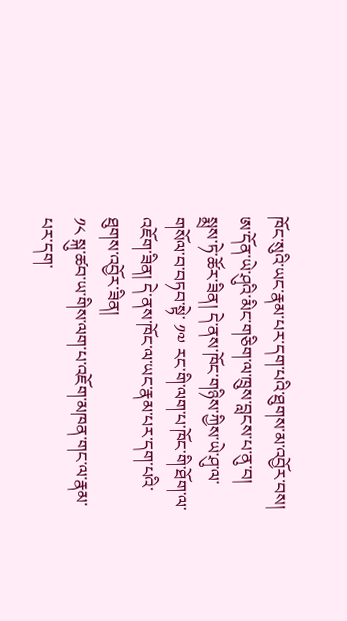ཁོང་སུའི་ཡང་རྣམ་པར་དག་པའི་ཐུགས་མ་འབྱོར་བས། ཨ་དོན་ཡེ་ཤུའི་མིང་གཅིག་ལ་ཁྲུས་བླངས་པ་ནུ་བ། སྨྲས་ཏེ་ཚོར་ཟིན། དེ་ནས་ཁོང་གཉིས་ཀྱིས་ཡེ་ཤུ་ལ་གསོལ་བ་བཏབ་སྟེ་ ༡༧ རང་གི་ལག་པ་ཁོང་གི་ཐོག་ལ་འཇོག་ཟིན། དེ་ནས་ཁོང་ལ་ཡང་རྣམ་པར་དག་པའི་ཐུགས་འབྱོར་ཟིན།
༡༨ སྐུ་ཚབ་ཡ་གིས་ལག་པ་འཇོག་མཁན་གང་ལ་རྣམ་པར་དག་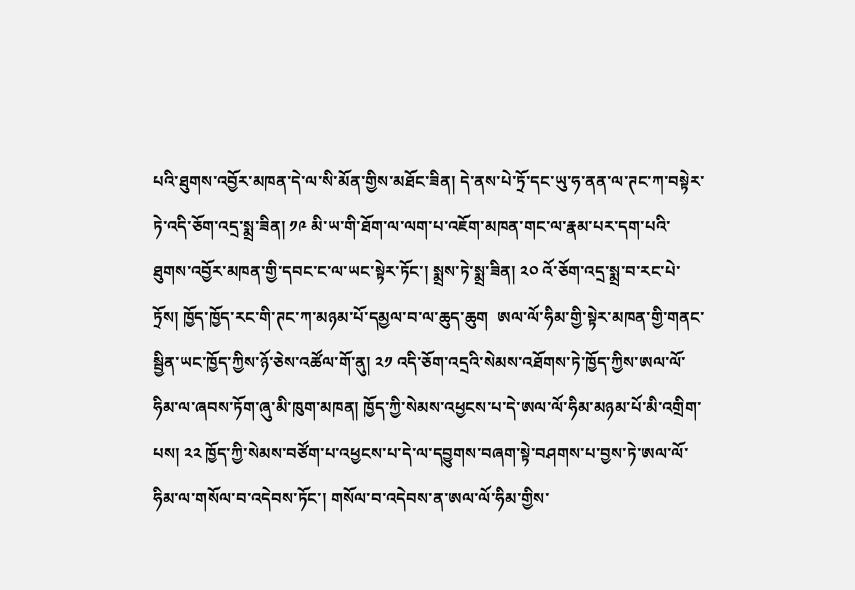པའི་ཐུགས་འབྱོར་མཁན་དེ་ལ་སི་མོན་གྱིས་མཐོང་ཟིན། དེ་ནས་པེ་ཏྲོ་དང་ཡུ་ཧ་ནན་ལ་ཊང་ཀ་བསྟེར་ཏེ་འདི་ཅོག་འདྲ་སྨྲ་ཟིན། ༡༩ མི་ཡ་གི་ཐོག་ལ་ལག་པ་འཇོག་མཁན་གང་ལ་རྣམ་པར་དག་པའི་ཐུགས་འབྱོར་མཁན་གྱི་དབང་ང་ལ་ཡང་སྟེར་ཏོང་། སྨྲས་ཏེ་སྨྲ་ཟིན། ༢༠ འོ་ཅོག་འདྲ་སྨྲ་བ་རང་པེ་ཏྲོས། ཁྱོད་ཁྱོད་རང་གི་ཊང་ཀ་མཉམ་པོ་དམྱལ་བ་ལ་ཆུད་ཆུག  ཨལ་ལོ་ཧིམ་གྱི་སྟེར་མཁན་གྱི་གནང་སྦྱིན་ཡང་ཁྱོད་ཀྱིས་ཉོ་ཅེས་འཚོལ་གོ་ནུ། ༢༡ འདི་ཅོག་འདྲའི་སེམས་འཐོགས་ཏེ་ཁྱོད་ཀྱིས་ཨལ་ལོ་ཧིམ་ལ་ཞབས་ཏོག་ཞུ་མི་ཁུག་མཁན། ཁྱོད་ཀྱི་སེམས་འཕྱངས་པ་དེ་ཨལ་ལོ་ཧིམ་མཉམ་པོ་མི་འགྲིག་པས། ༢༢ ཁྱོད་ཀྱི་སེམས་བཙོག་པ་འཕྱངས་པ་དེ་ལ་དབྱུགས་བཞག་སྟེ་བཤགས་པ་བྱས་ཏེ་ཨལ་ལོ་ཧིམ་ལ་གསོལ་བ་འདེབས་ཏོང་། གསོལ་བ་འདེབས་ན་ཨལ་ལོ་ཧིམ་གྱིས་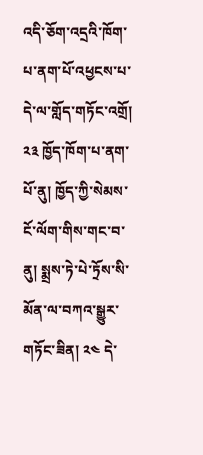འདི་ཅོག་འདྲའི་ཁོག་པ་ནག་པོ་འཕྱངས་པ་དེ་ལ་གློད་གཏོང་འགྲོ། ༢༣ ཁྱོད་ཁོག་པ་ནག་པོ་ནུ། ཁྱོད་ཀྱི་སེམས་ངོ་ལོག་གིས་གང་བ་ནུ། སྨྲས་ཏེ་པེ་ཏྲོས་སི་མོན་ལ་བཀའ་སྒྱུར་གཏོང་ཟིན། ༢༤ དེ་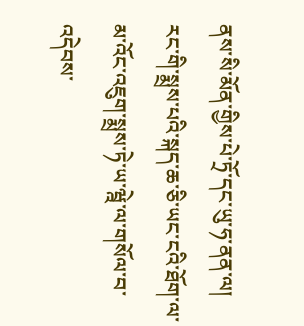ནས་སི་མོན་གྱིས་པེ་ཏྲོ་དང་ཡུ་ཧ་ནན་ལ། རང་གི་སྨྲས་པའི་སྐད་ཆ་ཅི་ཡང་ངའི་ཐོག་ལ་མ་འོང་འཇུག་སྨྲས་ཏེ་ཡ་ཝྰེ་ལ་གསོལ་བ་འདེབས་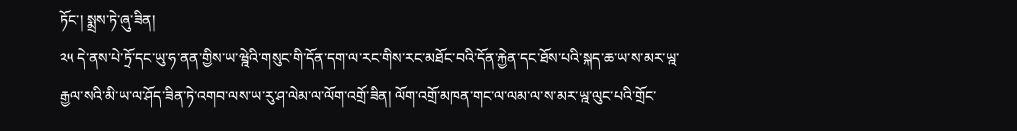ཏོང་། སྨྲས་ཏེ་ཞུ་ཟིན།
༢༥ དེ་ནས་པེ་ཏྲོ་དང་ཡུ་ཧ་ནན་གྱིས་ཡ་ཝྰེའི་གསུང་གི་དོན་དག་ལ་རང་གིས་རང་མཐོང་བའི་དོན་རྐྱེན་དང་ཐོས་པའི་སྐད་ཆ་ཡ་ས་མར་ཡྰ་རྒྱལ་སའི་མི་ཡ་ལ་ཤོད་ཟིན་ཏེ་འགབ་ལས་ཡ་རུ་ཤ་ལེམ་ལ་ལོག་འགྲོ་ཟིན། ལོག་འགྲོ་མཁན་གང་ལ་ལམ་ལ་ས་མར་ཡྰ་ལུང་པའི་གྲོང་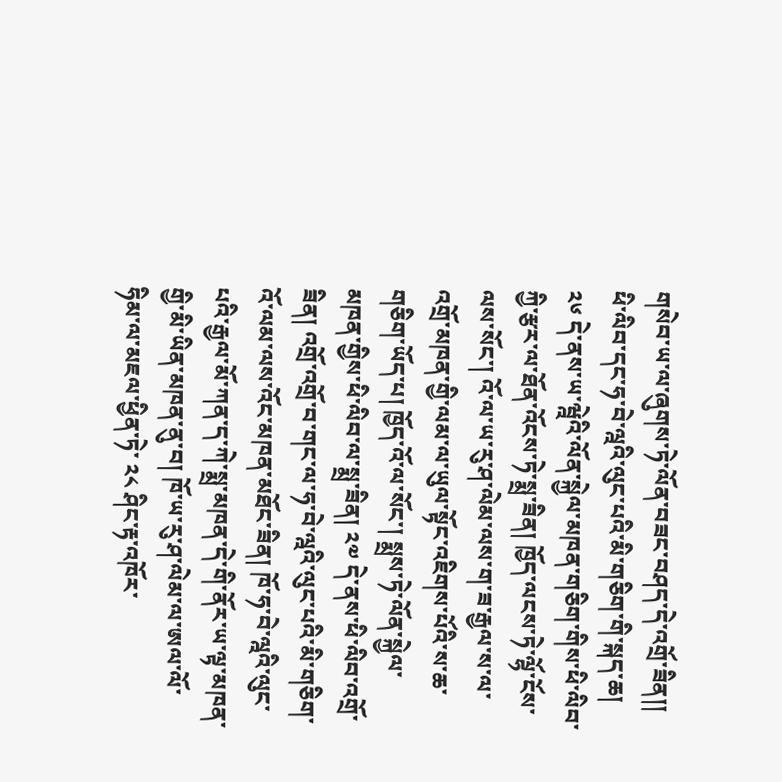གསེབ་ཡ་ལ་ཞུགས་ཏེ་ལོན་བཟང་བཤད་དེ་འགྲོ་ཟིན།།
ཕི་ལིབ་དང་ཧ་བེ་ལྰའི་ལུང་པའི་མི་གཅིག་གི་སྐད་ཆ།
༢༦ དེ་ནས་ཡ་ཝྰེའི་ལོན་སྐྱེལ་མཁན་གཅིག་གིས་ཕི་ལིབ་ཀྱི་རྩར་ལ་ཐོན་འོངས་ཏེ་སྨྲ་ཟིན། ཁྱོད་ལངས་ཏེ་ལྷོ་ངོས་ལས་སོང་། འོ་ལ་ཡ་རུ་ཤ་ལེམ་ལས་ག་ཟ་རྒྱལ་ས་ལ་འགྲོ་མཁན་གྱི་ལམ་ལ་ཡུལ་སྟོང་འཇིགས་པོའི་ས་ཆ་གཅིག་ཡོད་པ། ཁྱོད་འོ་ལ་སོང་། སྨྲས་ཏེ་ལོན་སྐྱེལ་མཁན་གྱིས་ཕི་ལིབ་ལ་སྨྲ་ཟིན། ༢༧ དེ་ནས་ཕི་ལིབ་འགྲོ་ཟིན། འགྲོ་འགྲོ་བ་གང་ལ་ཧ་བེ་ལྰའི་ལུང་པའི་མི་གཅིག་འོ་ལམ་ལས་འོང་མཁན་མཐོང་ཟིན། ཁོ་ཧ་བེ་ལྰའི་ལུང་པའི་རྒྱལ་མོ་ཀན་ད་ཀེ་སྨྲ་མཁན་དེ་གི་ནོར་ཡ་ལྟ་མཁན་གྱི་མི་ཡིན་མཁན་ནུ་བ། ཁོ་ཡ་རུ་ཤ་ལེམ་ལ་ཨལ་ལོ་ཧིམ་ལ་མཇལ་ཕྱིན་ཏེ་ ༢༨ ཤིང་རྟ་འཁོར་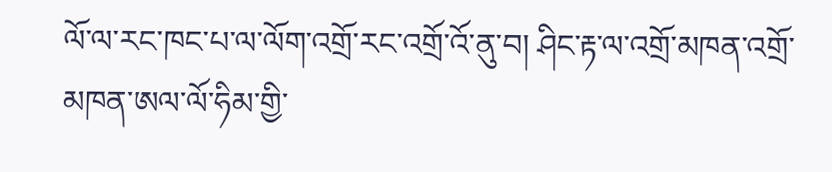ལོ་ལ་རང་ཁང་པ་ལ་ལོག་འགྲོ་རང་འགྲོ་འོ་ནུ་བ། ཤིང་རྟ་ལ་འགྲོ་མཁན་འགྲོ་མཁན་ཨལ་ལོ་ཧིམ་གྱི་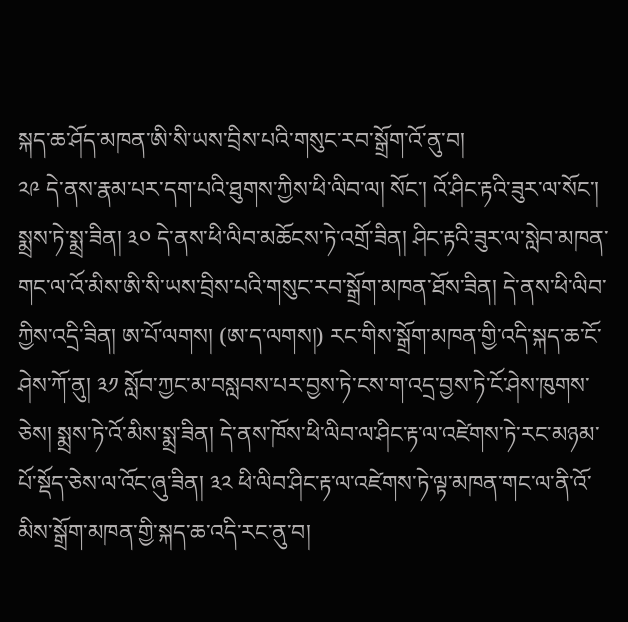སྐད་ཆ་ཤོད་མཁན་ཨི་སི་ཡས་བྲིས་པའི་གསུང་རབ་སྒྲོག་འོ་ནུ་བ།
༢༩ དེ་ནས་རྣམ་པར་དག་པའི་ཐུགས་ཀྱིས་ཕི་ལིབ་ལ། སོང་། འོ་ཤིང་རྟའི་ཟུར་ལ་སོང་། སྨྲས་ཏེ་སྨྲ་ཟིན། ༣༠ དེ་ནས་ཕི་ལིབ་མཆོངས་ཏེ་འགྲོ་ཟིན། ཤིང་རྟའི་ཟུར་ལ་སླེབ་མཁན་གང་ལ་འོ་མིས་ཨི་སི་ཡས་བྲིས་པའི་གསུང་རབ་སྒྲོག་མཁན་ཐོས་ཟིན། དེ་ནས་ཕི་ལིབ་ཀྱིས་འདྲི་ཟིན། ཨ་པོ་ལགས། (ཨ་ད་ལགས།) རང་གིས་སྒྲོག་མཁན་གྱི་འདི་སྐད་ཆ་ངོ་ཤེས་ཀོ་ནུ། ༣༡ སློབ་ཀྱང་མ་བསླབས་པར་བྱས་ཏེ་ངས་ག་འདྲ་བྱས་ཏེ་ངོ་ཤེས་ཁུགས་ཅེས། སྨྲས་ཏེ་འོ་མིས་སྨྲ་ཟིན། དེ་ནས་ཁོས་ཕི་ལིབ་ལ་ཤིང་རྟ་ལ་འཛེགས་ཏེ་རང་མཉམ་པོ་སྡོད་ཅེས་ལ་འོང་ཞུ་ཟིན། ༣༢ ཕི་ལིབ་ཤིང་རྟ་ལ་འཛེགས་ཏེ་ལྟ་མཁན་གང་ལ་ནི་འོ་མིས་སྒྲོག་མཁན་གྱི་སྐད་ཆ་འདི་རང་ནུ་བ།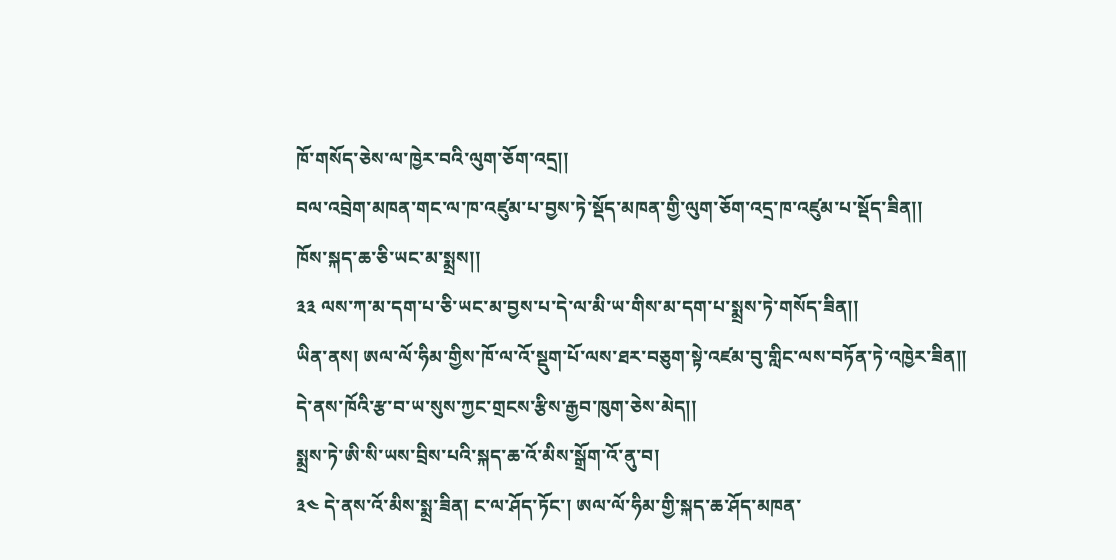ཁོ་གསོད་ཅེས་ལ་ཁྱེར་བའི་ལུག་ཅོག་འདྲ།།
བལ་འབྲེག་མཁན་གང་ལ་ཁ་འཛུམ་པ་བྱས་ཏེ་སྡོད་མཁན་གྱི་ལུག་ཅོག་འདྲ་ཁ་འཛུམ་པ་སྡོད་ཟིན།།
ཁོས་སྐད་ཆ་ཅི་ཡང་མ་སྨྲས།།
༣༣ ལས་ཀ་མ་དག་པ་ཅི་ཡང་མ་བྱས་པ་དེ་ལ་མི་ཡ་གིས་མ་དག་པ་སྨྲས་ཏེ་གསོད་ཟིན།།
ཡིན་ནས། ཨལ་ལོ་ཧིམ་གྱིས་ཁོ་ལ་འོ་སྡུག་པོ་ལས་ཐར་བཅུག་སྟེ་འཛམ་བུ་གླིང་ལས་བཏོན་ཏེ་འཁྱེར་ཟིན།།
དེ་ནས་ཁོའི་རྩ་བ་ཡ་སུས་ཀྱང་གྲངས་རྩིས་རྒྱབ་ཁུག་ཅེས་མེད།།
སྨྲས་ཏེ་ཨི་སི་ཡས་བྲིས་པའི་སྐད་ཆ་འོ་མིས་སྒྲོག་འོ་ནུ་བ།
༣༤ དེ་ནས་འོ་མིས་སྨྲ་ཟིན། ང་ལ་ཤོད་ཏོང་། ཨལ་ལོ་ཧིམ་གྱི་སྐད་ཆ་ཤོད་མཁན་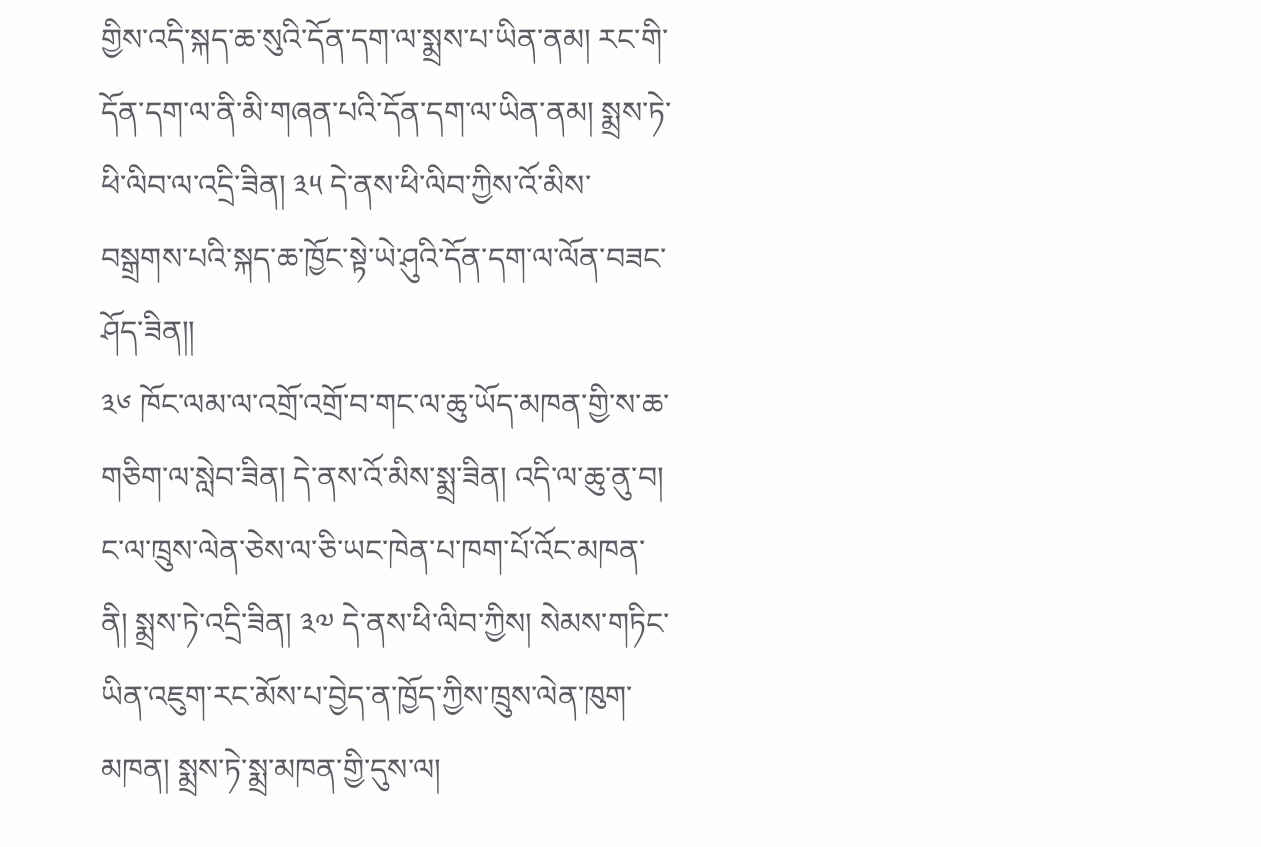གྱིས་འདི་སྐད་ཆ་སུའི་དོན་དག་ལ་སྨྲས་པ་ཡིན་ནམ། རང་གི་དོན་དག་ལ་ནི་མི་གཞན་པའི་དོན་དག་ལ་ཡིན་ནམ། སྨྲས་ཏེ་ཕི་ལིབ་ལ་འདྲི་ཟིན། ༣༥ དེ་ནས་ཕི་ལིབ་ཀྱིས་འོ་མིས་བསྒྲགས་པའི་སྐད་ཆ་ཁྱོང་སྟེ་ཡེ་ཤུའི་དོན་དག་ལ་ལོན་བཟང་ཤོད་ཟིན།།
༣༦ ཁོང་ལམ་ལ་འགྲོ་འགྲོ་བ་གང་ལ་ཆུ་ཡོད་མཁན་གྱི་ས་ཆ་གཅིག་ལ་སླེབ་ཟིན། དེ་ནས་འོ་མིས་སྨྲ་ཟིན། འདི་ལ་ཆུ་ནུ་བ། ང་ལ་ཁྲུས་ལེན་ཅེས་ལ་ཅི་ཡང་ཁེན་པ་ཁག་པོ་འོང་མཁན་ནི། སྨྲས་ཏེ་འདྲི་ཟིན། ༣༧ དེ་ནས་ཕི་ལིབ་ཀྱིས། སེམས་གཏིང་ཡིན་འཇུག་རང་མོས་པ་བྱེད་ན་ཁྱོད་ཀྱིས་ཁྲུས་ལེན་ཁུག་མཁན། སྨྲས་ཏེ་སྨྲ་མཁན་གྱི་དུས་ལ།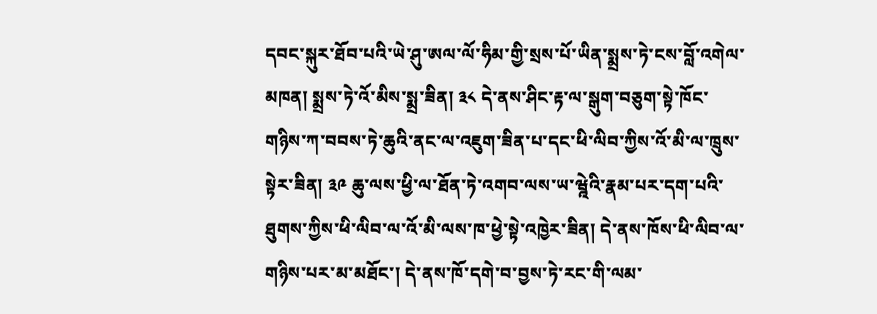དབང་སྐུར་ཐོབ་པའི་ཡེ་ཤུ་ཨལ་ལོ་ཧིམ་གྱི་སྲས་པོ་ཡིན་སྨྲས་ཏེ་ངས་བློ་འགེལ་མཁན། སྨྲས་ཏེ་འོ་མིས་སྨྲ་ཟིན། ༣༨ དེ་ནས་ཤིང་རྟ་ལ་སྒུག་བཅུག་སྟེ་ཁོང་གཉིས་ཀ་བབས་ཏེ་ཆུའི་ནང་ལ་འཇུག་ཟིན་པ་དང་ཕི་ལིབ་ཀྱིས་འོ་མི་ལ་ཁྲུས་སྟེར་ཟིན། ༣༩ ཆུ་ལས་ཕྱི་ལ་ཐོན་ཏེ་འགབ་ལས་ཡ་ཝྰེའི་རྣམ་པར་དག་པའི་ཐུགས་ཀྱིས་ཕི་ལིབ་ལ་འོ་མི་ལས་ཁ་ཕྱེ་སྟེ་འཁྱེར་ཟིན། དེ་ནས་ཁོས་ཕི་ལིབ་ལ་གཉིས་པར་མ་མཐོང་། དེ་ནས་ཁོ་དགེ་བ་བྱས་ཏེ་རང་གི་ལམ་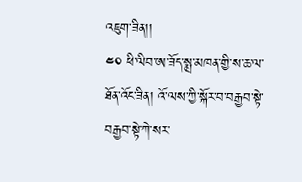འཇུག་ཟིན།།
༤༠ ཕི་ལིབ་ཨ་ཟོད་སྨྲ་མཁན་གྱི་ས་ཆ་ལ་ཐོན་འོང་ཟིན། འོ་ལས་ཀྱི་སྐོར་བ་བརྒྱབ་སྟེ་བརྒྱབ་སྟེ་ཀེ་སར་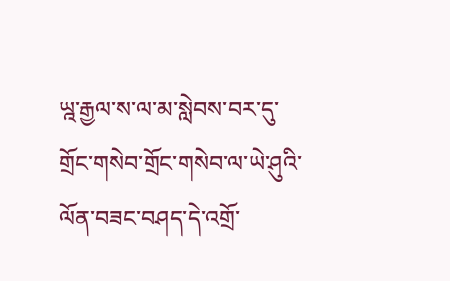ཡྰ་རྒྱལ་ས་ལ་མ་སླེབས་བར་དུ་གྲོང་གསེབ་གྲོང་གསེབ་ལ་ཡེ་ཤུའི་ལོན་བཟང་བཤད་དེ་འགྲོ་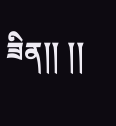ཟིན།། །།